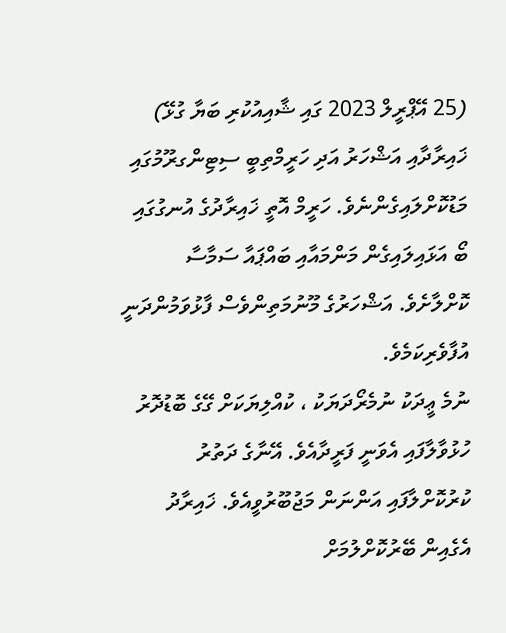(25 އޭޕްރީލް 2023 ގައި ޝާއިއުކުރި ބަޔާ ގުޅޭ)
ޚައިރާދާއި އަޝްހަރު އަދި ހަރީމްތިބީ ސިޓިންގރޫމުގައި މަޑުކޮށްލައިގެންނެވެ. ހަރީމް އޮތީ ޚައިރާދުގެ އުނގުގައި ބޯ އަޅައިލައިގެން މަންމައާއި ބައްޕައާ ސަމާސާ ކޮށްލާށެވެ. އަޝްހަރުގެ މޫނުމަތިންވެސް ފާޅުވަމުންދަނީ އުފާވެރިކަމެވެ.
ނުމެ ޢީދަކު ނުމެރޯދަޔަކު ، ކުއްލިޔަކަށް ގޭގެ ބޮޑުދޮރު ހުޅުވާލާފައި އެވަނީ ފަރީދާއެވެ. އޭނާގެ ދަތުރު ކުރުކޮށްލާފައި އަންނަން މަޖުބޫރުވީއެވެ. ޚައިރާދު އެގެއިން ބޭރުކޮށްލުމަށް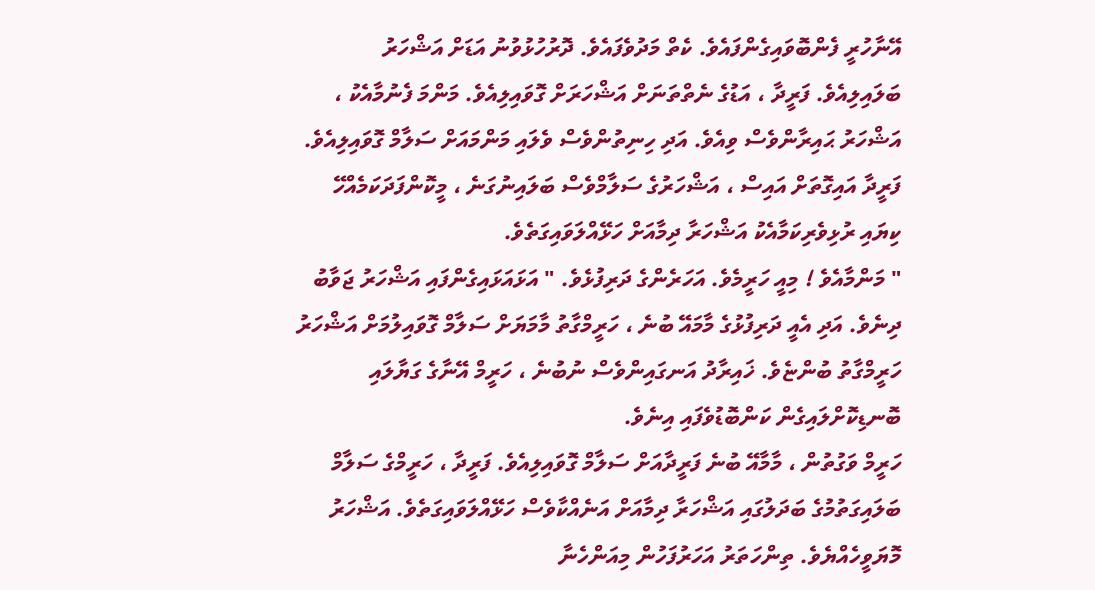އޭނާހުރީ ފެންބޮވައިގެންފައެވެ. ކެތް މަދުވެފައެވެ. ދޮރުހުޅުވުނު އަޑަށް އަޝްހަރު ބަލައިލިއެވެ. ފަރީދާ ، އަޑުގެ ނެތްތަނަށް އަޝްހަރަށް ގޮވައިލިއެވެ. މަންމަ ފެނުމާއެކު ، އަޝްހަރު ޙައިރާންވެސް ވިއެވެ. އަދި ހިނިތުންވެސް ވެލައި މަންމައަށް ސަލާމް ގޮވައިލިއެވެ.
ފަރީދާ އައިގޮތަށް އައިސް ، އަޝްހަރުގެ ސަލާމްވެސް ބަލައިނުގަނެ ، މީކޮންފަދަކަމެއްހޭ ކިޔައި ރުޅިވެރިކަމާއެކު އަޝްހަރާ ދިމާއަށް ހަޅޭއްލަވައިގަތެވެ.
" މަންމާއެވެ ! މިއީ ހަރީމެވެ. އަހަރެންގެ ދަރިފުޅެވެ. " އަޅައަޅައިގެންފައި އަޝްހަރު ޖަވާބު ދިނެވެ. އަދި އެއީ ދަރިފުޅުގެ މާމައޭ ބުނެ ، ހަރީމްގާތު މާމަޔަށް ސަލާމް ގޮވައިލުމަށް އަޝްހަރު ހަރީމްގާތު ބުންޏެވެ. ޚައިރާދު އަނގައިންވެސް ނުބުނެ ، ހަރީމް އޭނާގެ ގަޔާލައި ބޮނޑިކޮށްލައިގެން ކަންބޮޑުވެފައި އިނެވެ.
ހަރީމް ވަގުތުން ، މާމާއޭ ބުނެ ފަރީދާއަށް ސަލާމް ގޮވައިލިއެވެ. ފަރީދާ ، ހަރީމްގެ ސަލާމް ބަލައިގަތުމުގެ ބަދަލުގައި އަޝްހަރާ ދިމާއަށް އަނެއްކާވެސް ހަޅޭއްލަވައިގަތެވެ. އަޝްހަރު މޮޔަވީހެއްޔެވެ. ތިންހަތަރު އަހަރުފަހުން މިއަންހެނާ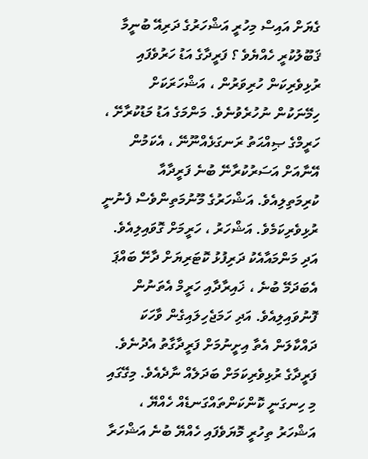ގެޔަށް އައިސް މިހުރީ އަޝްހަރުގެ ދަރިއޭ ބުނީމާ ޤަބޫލުކުރީ ހެއްޔެވެ ؟ ފަރީދާގެ އަޑު ހަރުވެފައި ރުޅިވެރިކަން ހުރިވަރުން ، އަޝްހަރަކަށް ހިމޭނަކުން ނުހުރެވުނެވެ. މަންމަގެ އަޑު މަޑުކުރާށޭ ، ހަރީމްގެ ޞިއްޙަތު ރަނގަޅެއްނޫނޭ ، އެކަމުން އޭނާއަށް އަސަރުކުރާނޭ ބުނެ ފަރީދާއާ ކުރިމަތިލިއެވެ. އަޝްހަރުގެ މޫނުމަތިންވެސް ފެނުނީ ރުޅިވެރިކަމެވެ. އަޝްހަރު ، ހަރީމަށް ގޮވައިލިއެވެ. އަދި މަންމައާއެކު ދަރިފުޅު ކޮޓަރިޔަށް ދާށޭ ބައްޕަ އެބަދަމޭ ބުނެ ، ޚައިރާދާއި ހަރީމް އެތަނުން ފޮނުވައިލިއެވެ. އަދި ހަމަޖެހިލައިގެން ވާހަކަ ދައްކާލަން އެތާ އިށީނުމަށް ފަރީދާގާތު އެދުނެވެ.
ފަރީދާގެ ރުޅިވެރިކަމަށް ބަދަލެއް ނާދެއެވެ. މިގޭގައި މި ހިނގަނީ ކޮންކަންތައްގަނޑެއް ހެއްޔޭ ، އަޝްހަރު ތިހުރީ މޮޔަވެފައި ހެއްޔޭ ބުނެ އަޝްހަރާ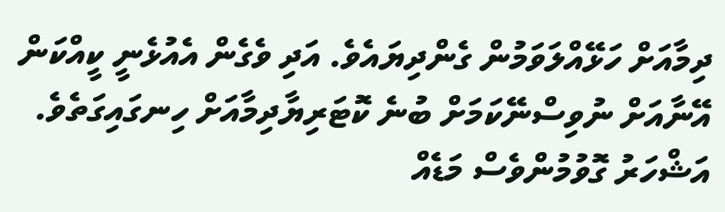ދިމާއަށް ހަޅޭއްލަވަމުން ގެންދިޔައެވެ. އަދި ވެގެން އެއުޅެނީ ކީއްކަން އޭނާއަށް ނުވިސްނޭކަމަށް ބުނެ ކޮޓަރިޔާދިމާއަށް ހިނގައިގަތެވެ. އަޝްހަރު ގޮވުމުންވެސް މަޑެއް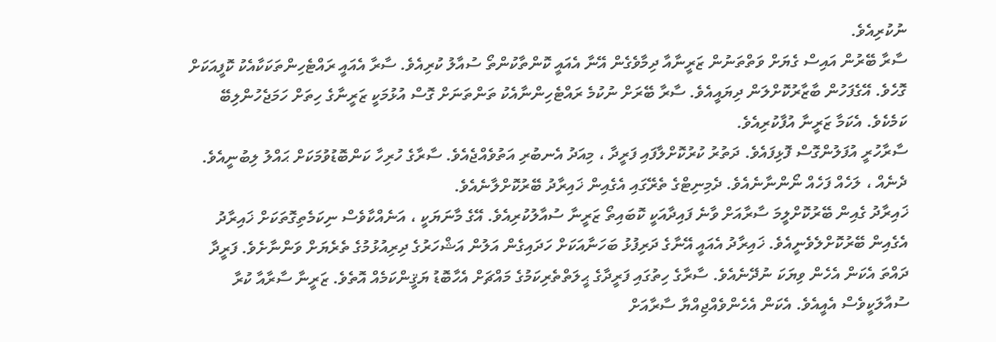ނުކުރިއެވެ.
ސާރާ ބޭރުން އައިސް ގެޔަށް ވަތްތަނުން ޒަރީނާއާ ދިމާވެގެން އޭނާ އެއައީ ކޮންތާކުންތޯ ސުއާލު ކުރިއެވެ. ސާރާ އެއައީ ރައްޓެހިންތަކަކާއެކު ކޮފީއަކަށް ގޮހެވެ. އޭގެފަހުން ބާޒާރުކޮށްލަން ދިޔައީއެވެ. ސާރާ ބޭރަށް ނުކުމެ ރައްޓެހިންނާއެކު ތަންތަނަށް ގޮސް އުޅުމަކީ ޒަރީނާގެ ހިތަށް ހަމަޖެހުންލިބޭ ކަމެކެވެ. އެކަމާ ޒަރީނާ އުފާކުރިއެވެ.
ސާރާހުރީ އުފަލުންގޮސް ފޮޅިފައެވެ. ދަތުރު ކުރުކޮށްލާފައި ފަރީދާ ، މިއަދު އެނބުރި އަތުވެއްޖެއެވެ. ސާރާގެ ހުރިހާ ކަންބޮޑުވުމަކަށް ޙައްލު ލިބުނީއެވެ. ދެނެއް ، ލަހެއް ފަހެއް ނޯންނާނެއެވެ. ދެމިނިޓްގެ ތެރޭގައި އެގެއިން ޚައިރާދު ބޭރުކޮށްލާނެއެވެ.
ޚައިރާދު ގެއިން ބޭރުކޮށްލީމަ ސާރާއަށް ވާނެ ފައިދާއަކީ ކޮބައިތޯ ޒަރީނާ ސުއާލުކުރިއެވެ. އޭގެ މާނަޔަކީ ، އަނެއްކާވެސް ނިކަމެތިގޮތަކަށް ޚައިރާދު އެގެއިން ބޭރުކޮށްލެވެނީއެވެ. ޚައިރާދު އެއައީ އޭނާގެ ދަރިފުޅު ބަހަނާއަކަށް ހަދައިގެން އަލުން އަޝްހަރުގެ ދިރިއުޅުމުގެ ތެރެޔަށް ވަންނާށެވެ. ފަރީދާ ދައްތަ އެކަން އެހެން ވިޔަކަ ނުދޭނެއެވެ. ސާރާގެ ހިތުގައި ފަރީދާގެ ޙީލަތްތެރިކަމުގެ މައްޗަށް އެހާބޮޑު ޔަޤީންކަމެއް އޮތެވެ. ޒަރީނާ ސާރާއާ ކުރާ ސުއާލަކީވެސް އެއީއެވެ. އެކަން އެހެންވެއްޖިއްޔާ ސާރާއަށް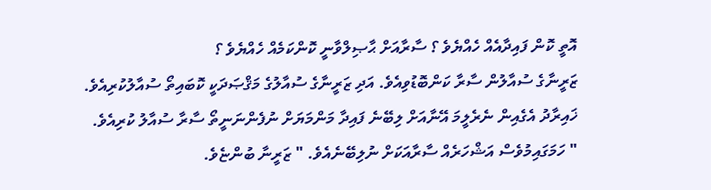އޮތީ ކޮން ފައިދާއެއް ހެއްޔެވެ ؟ ސާރާއަށް ޙާޞިލްވާނީ ކޮންކަމެއް ހެއްޔެވެ ؟
ޒަރީނާގެ ސުއާލުން ސާރާ ކަންބޮޑުވިއެވެ. އަދި ޒަރީނާގެ ސުއާލުގެ މަޤްޞަދަކީ ކޮބައިތޯ ސުއާލުކުރިއެވެ. ޚައިރާދު އެގެއިން ނެރެލީމަ އޭނާއަށް ލިބޭނެ ފައިދާ މަންމަޔަށް ނުފެންނަނީތޯ ސާރާ ސުއާލު ކުރިއެވެ.
" ހަމަގައިމުވެސް އަޝްހަރެއް ސާރާއަކަށް ނުލިބޭނެއެވެ. " ޒަރީނާ ބުންޏެވެ.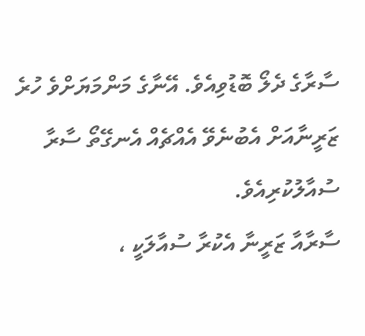ސާރާގެ ދެލޯ ބޮޑުވިއެވެ. އޭނާގެ މަންމަޔަށްވެ ހުރެ ޒަރީނާއަށް އެބުނެވޭ އެއްޗެއް އެނގޭތޯ ސާރާ ސުއާލުކުރިއެވެ.
ސާރާއާ ޒަރީނާ އެކުރާ ސުއާލަކީ ،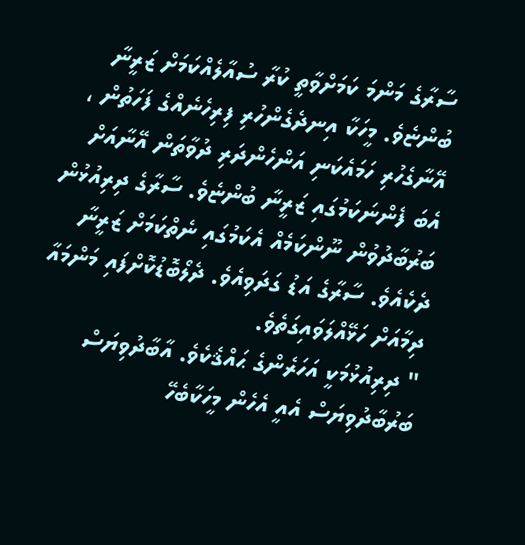ސާރާގެ މަންމަ ކަމަށްވާތީ ކުރާ ސުއާލެއްކަމަށް ޒަރީނާ ބުންޏެވެ. މީހަކާ އިނދެގެންހުރި ފިރިހެނެއްގެ ފަހަތުން ، އޭނާގެހުރި ހަމައެކަނި އަންހެންދަރި ދުވާތަން އޭނާއަށް އެބަ ފެންނަކަމުގައި ޒަރީނާ ބުންޏެވެ. ސާރާގެ ދިރިއުޅުން ބަރުބާދުވުން ނޫންކަމެއް އެކަމުގައި ނެތްކަމަށް ޒަރީނާ ދެކެއެވެ. ސާރާގެ އަޑު ގަދަވިއެވެ. ދެލޯބޮޑުކޮށްފައި މަންމައާ ދިމާއަށް ހަޅޭއްލަވައިގަތެވެ.
" ދިރިއުޅުމަކީ އަހަރެންގެ ޙައްޤެކެވެ. އާބާދުވިޔަސް ބަރުބާދުވިޔަސް އެއީ އެހެން މީހަކާބެހޭ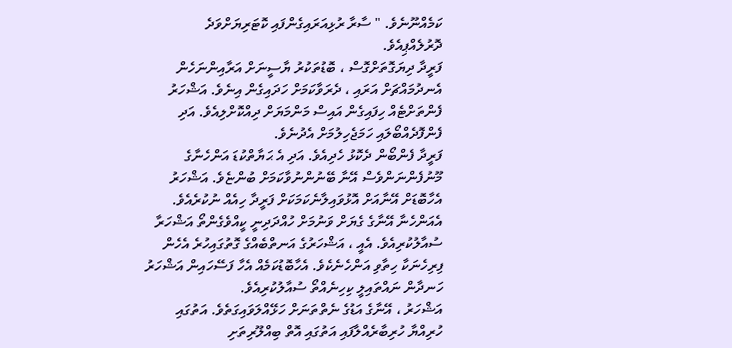ކަމެއްނޫނެވެ. " ސާރާ ރުޅިއަރައިގެންފައި ކޮޓަރިޔަށްވަދެ ދޮރުލެއްޕިއެވެ.
ފަރީދާ ދިޔަގޮތަށްގޮސް ، ބޮޑުތަކުރު ޔާސީނަށް އަރާއިންނަހެން އެނދުމައްޗަށް އަރައި ، ދެރަވާކަމަށް ހަދައިގެން އިނެވެ. އަޝްހަރު ފެންތަށްޓެއް ހިފައިގެން އައިސް މަންމަޔަށް ދިއްކޮށްލިއެވެ. އަދި ފެންފޮދެއްބޯލައި ހަމަޖެހިލުމަށް އެދުނެވެ.
ފަރީދާ ފެންބޯން ދެކޮޅު ހެދިއެވެ. އަދި އެ ޙަޔާތްކުޑަ އަންހެނާގެ މޫނުފެންނަންވެސް އޭނާ ބޭނުންނުވާކަމަށް ބުންޏެވެ. އަޝްހަރު އެހާބޮޑަށް އޭނާއަށް އޮޅުވައިލާނެކަމަކަށް ފަރީދާ ހިއެއް ނުކުރެއެވެ. އެއަންހެނާ އޭނާގެ ގެޔަށް ވަނުމަށް ހުއްދަދިނީ ކީއްވެގެންތޯ އަޝްހަރާ ސުއާލުކުރިއެވެ. އެއީ ، އަޝްހަރުގެ އަނތްބެއްގެ ގޮތުގައިހުރެ އެހެން ފިރިހެނަކާ ހިތާވި އަންހެނެކެވެ. އެހާބޮޑުކަމެއް އެހާ ފަސޭހައިން އަޝްހަރު ހަނދާން ނައްތައިލީ ކިހިނެއްތޯ ސުއާލުކުރިއެވެ.
އަޝްހަރު ، އޭނާގެ އަޑުގެ ނެތްތަނަށް ހަޅޭއްލަވައިގަތެވެ. އަތުގައި ހުރިއްޔާ ހުރިބާރެއްލާފައި އަތުގައި އޮތް ބިއްލޫރިތަށި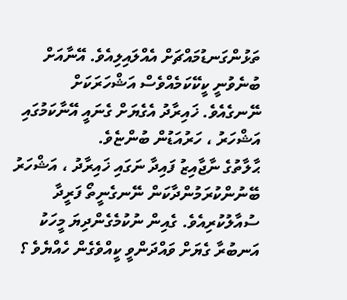ތަޅުންގަނޑުމައްޗަށް އެއްލައިލިއެވެ. އޭނާއަށް ބުނެވުނީ ކީކޭކަމެއްވެސް އަޝްހަރަކަށް ނޭނގެއެވެ. ޚައިރާދު އެގެޔަށް ގެނައީ އޭނާކަމުގައި އަޝްހަރު ، ހަރުއަޑުން ބުންޏެވެ.
ޙާލާތުގެ ނާޖާއިޒު ފައިދާ ނަގައި ޚައިރާދު ، އަޝްހަރު ބޭނުންކުރަމުންދާކަން ނޭނގެނީތޯ ފަރީދާ ސުއާލުކުރިއެވެ. ގެއިން ނުކުމެގެންދިޔަ މީހަކު އަނބުރާ ގެޔަށް ވައްދަންވީ ކީއްވެގެން ހެއްޔެވެ ؟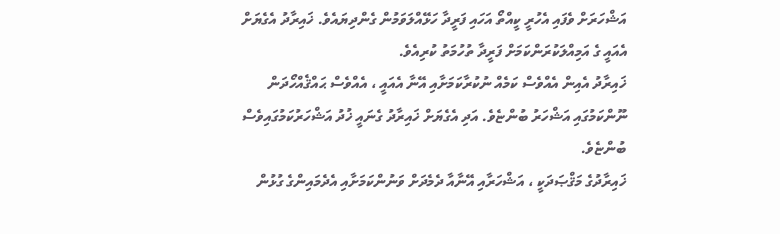އަޝްހަރަށް ވެފައި އެހުރީ ކީއްތޯ އަހައި ފަރީދާ ހަޅޭއްލަވަމުން ގެންދިޔައެވެ. ޚައިރާދު އެގެޔަށް އެއައީ ގެ އަމިއްލަކުރަންކަމަށް ފަރީދާ ތުހުމަތު ކުރިއެވެ.
ޚައިރާދު އެއިން އެއްވެސް ކަމެއް ނުކުރާކަމަށާއި އޭނާ އެއައީ ، އެއްވެސް ޙައްޤެއްހޯދަން ނޫންކަމުގައި އަޝްހަރު ބުންޏެވެ. އަދި އެގެޔަށް ޚައިރާދު ގެނައީ ޚުދު އަޝްހަރުކަމުގައިވެސް ބުންޏެވެ.
ޚައިރާދުގެ މަޤްޞަދަކީ ، އަޝްހަރާއި އޭނާއާ ދެމެދަށް ވަނުންކަމަށާއި އެދެމައިންގެ ގުޅުން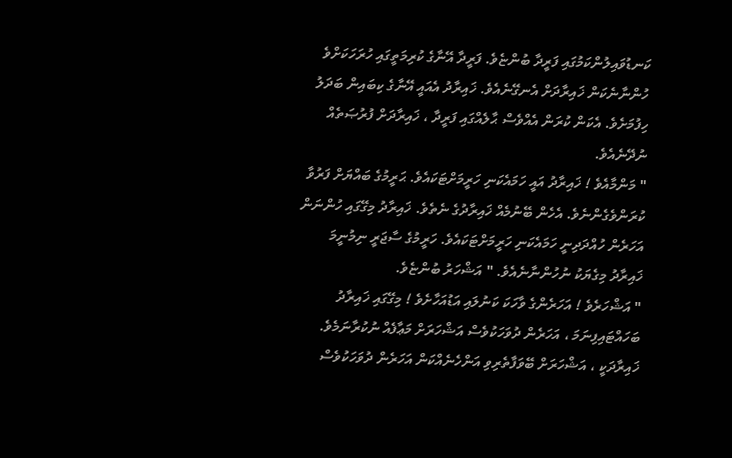ކަނޑުވައިލުންކަމުގައި ފަރީދާ ބުންޏެވެ. ފަރީދާ އޭނާގެ ކުރިމަތީގައި ހުރަހަކަށްވެ ހުންނާނެކަން ޚައިރާދަށް އެނގޭނެއެވެ. ޚައިރާދު އެއައީ އޭނާގެ ކިބައިން ބަދަލު ހިފުމަށެވެ. އެކަން ކުރަން އެއްވެސް ޙާލެއްގައި ފަރީދާ ، ޚައިރާދަށް ފުރުޞަތެއް ނުދޭނެއެވެ.
" މަންމާއެވެ ! ޚައިރާދު އައީ ހަމައެކަނި ހަރީމަށްޓަކައެވެ. ޙަރީމުގެ ބައްޔަށް ފަރުވާ ކުރަންވެގެންނެވެ. އެހެން ބޭނުމެއް ޚައިރާދުގެ ނެތެވެ. ޚައިރާދު މިގޭގައި ހުންނަން އަހަރެން ހުއްދަދިނީ ހަމައެކަނި ހަރީމަށްޓަކައެވެ. ހަރީމުގެ ސާޖަރީ ނިމުނީމަ ޚައިރާދު މިގެޔަކު ނުހުންނާނެއެވެ. " އަޝްހަރު ބުންޏެވެ.
" އަޝްހަރެވެ ! އަހަރެންގެ ވާހަކަ ކަނުލައި އަޑުއަހާށެވެ ! މިގޭގައި ޚައިރާދު ބަހައްޓައިފިނަމަ ، އަހަރެން ދުވަހަކުވެސް އަޝްހަރަށް މަޢާފެއް ނުކުރާނަމެވެ. ޚައިރާދަކީ ، އަޝްހަރަށް ބޭވަފާތެރިވި އަންހެނެއްކަން އަހަރެން ދުވަހަކުވެސް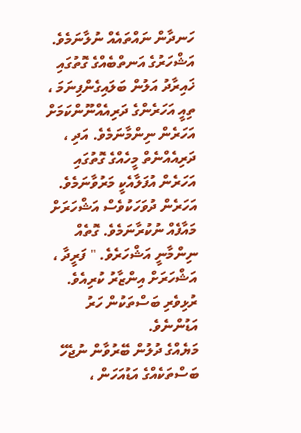ހަނދާން ނައްތައެއް ނުލާނަމެވެ. އަޝްހަރުގެ އަނތްބެއްގެ ގޮތުގައި ޚައިރާދު އަލުން ބަލައިގެންފިނަމަ ، ތިއީ އަހަރެންގެ ދަރިއެއްނޫންކަމަށް އަހަރެން ނިންމާނަމެވެ. އަދި ، ދަރިއެއްނެތް މީހެއްގެ ގޮތުގައި އަހަރެން އުފަލާއެކީ މަރުވާނަމެވެ. އަހަރެން ދުވަހަކުވެސް އަޝްހަރަށް މައާފެއް ނުކުރާނަމެވެ. ގޮތެއް ނިންމާނީ އަޝްހަރެވެ. " ފަރީދާ ، އަޝްހަރަށް އިންޒާރު ކުރިއެވެ. ރުޅިވެރި ބަސްތަކުން ހަރު އަޑުންނެވެ.
މަޔެއްގެ ދުލުން ބޭރުވާން ނުޖެހޭ ބަސްތަކެއްގެ އަޑުއަހަން ،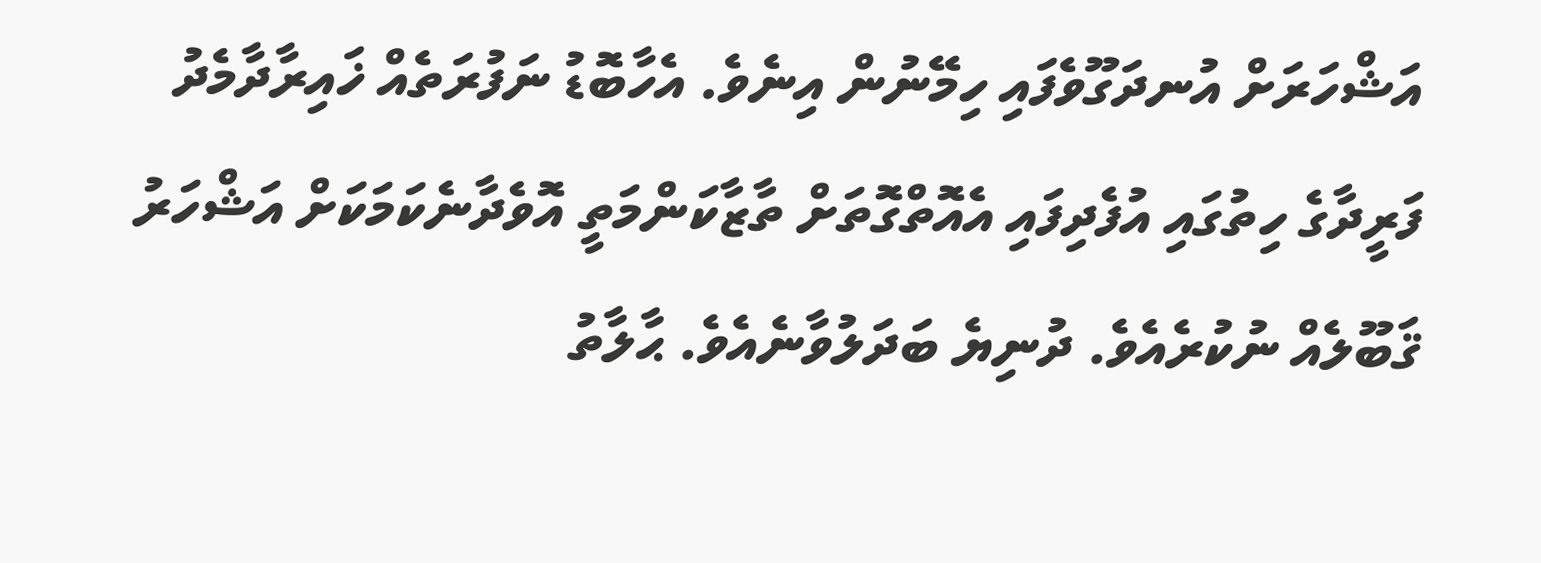އަޝްހަރަށް އުނދަގޫވެފައި ހިމޭނުން އިނެވެ. އެހާބޮޑު ނަފުރަތެއް ޚައިރާދާމެދު ފަރީދާގެ ހިތުގައި އުފެދިފައި އެއޮތްގޮތަށް ތާޒާކަންމަތީ އޮވެދާނެކަމަކަށް އަޝްހަރު ޤަބޫލެއް ނުކުރެއެވެ. ދުނިޔެ ބަދަލުވާނެއެވެ. ޙާލާތު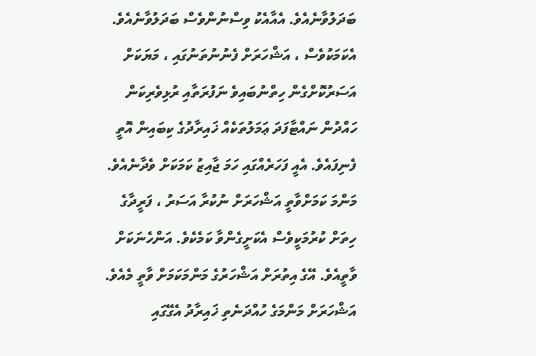ބަދަލުވާނެއެވެ. އެއާއެކު ވިސްނުންވެސް ބަދަލުވާނެއެވެ. އެކަމަކުވެސް ، އަޝްހަރަށް ފެނުނުތަނުގައި ، މަޔަކަށް އަސަރުކޮށްގެން ހިތްނުބައިވެ ނަފުރަތާއި ރުޅިވެރިކަން ހައްދުން ނައްޓާފަދަ ޢަމަލުތަކެއް ޚައިރާދުގެ ކިބައިން އޮތީ ފެނިފައެވެ. އެއީ ފަހަރެއްގައި ހަމަ ޖާއިޒު ކަމަކަށް ވެދާނެއެވެ. މަންމަ ކަމަށްވާތީ އަޝްހަރަށް ނުކުރާ އަސަރު ، ފަރީދާގެ ހިތަށް ކުރުމަކީވެސް އެކަށީގެންވާ ކަމެކެވެ. އަންހެނަކަށް ވާތީއެވެ. އޭގެ އިތުރަށް އަޝްހަރުގެ މަންމަކަމަށް ވާތީ މެއެވެ.
އަޝްހަރަށް މަންމަގެ ހުއްދަނެތި ޚައިރާދު އެގޭގައި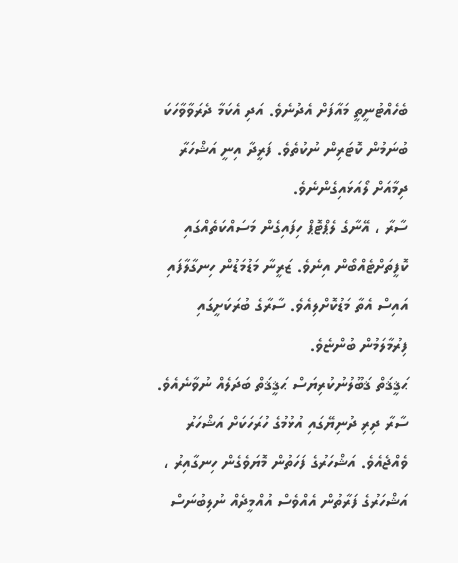ބެހެއްޓުނީތީ މައާފަށް އެދުނެވެ. އަދި އެކަމާ ދެރަވާވާހަކަ ބުނަމުން ކޮޓަރިން ނުކުތެވެ. ފަރީދާ އިނީ އަޝްހަރާ ދިމާއަށް ލޯއަޅައިގެންނެވެ.
ސާރާ ، އޭނާގެ ލެޕްޓޮޕް ހިފައިގެން މަސައްކަތެއްގައި ކޮފީތަށްޓެއްބޯން އިނެވެ. ޒަރީނާ މަޑުމަޑުން ހިނގާލާފައި އައިސް އެތާ މަޑުކޮށްލިއެވެ. ސާރާގެ ބުރަކަށީގައި ފިރުމާލަމުން ބުންޏެވެ.
ޙަޤީޤަތް ޤަބޫލުނުކުރިޔަސް ޙަޤީޤަތް ބަދަލެއް ނުވާނެއެވެ. ސާރާ ދިރި ދުނިޔޭގައި އުޅުމުގެ ހުރަހަކަށް އަޝްހަރު ވެއްޖެއެވެ. އަޝްހަރުގެ ފަހަތުން މޮޔަވެގެން ހިނގާއިރު ، އަޝްހަރުގެ ފަރާތުން އެއްވެސް އުއްމީދެއް ނުލިބުނަސް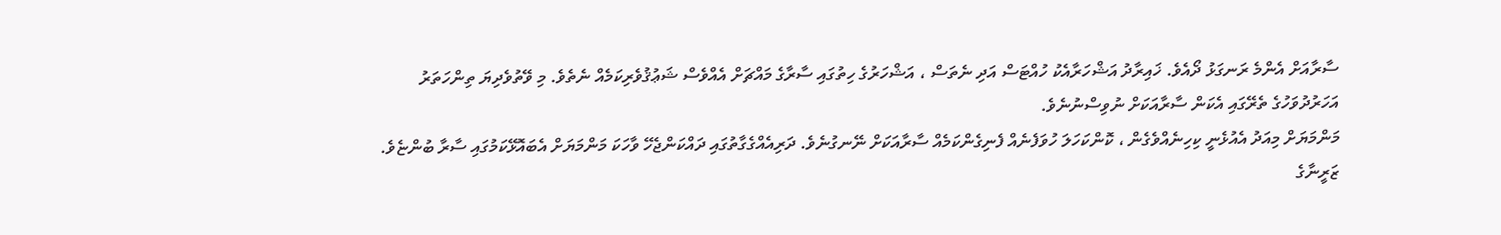ސާރާއަށް އެންމެ ރަނގަޅު ދޯއެވެ. ޚައިރާދު އަޝްހަރާއެކު ހުއްޓަސް އަދި ނެތަސް ، އަޝްހަރުގެ ހިތުގައި ސާރާގެ މައްޗަށް އެއްވެސް ޝަޢުޤުވެރިކަމެއް ނެތެވެ. މި ވޭތުވެދިޔަ ތިންހަތަރު އަހަރުދުވަހުގެ ތެރޭގައި އެކަން ސާރާއަކަށް ނުވިސްނުނެވެ.
މަންމަޔަށް މިއަދު އެއުޅެނީ ކިހިނެއްވެގެން ، ކޮންކަހަލަ ހުވަފެނެއް ފެނިގެންކަމެއް ސާރާއަކަށް ނޭނގުނެވެ. ދަރިއެއްގެގާތުގައި ދައްކަންޖެހޭ ވާހަކަ މަންމަޔަށް އެބައޮޅޭކަމުގައި ސާރާ ބުންޏެވެ.
ޒަރީނާގެ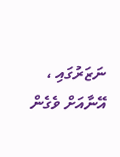ނަޒަރުގައި ، އޭނާއަށް ވެގެން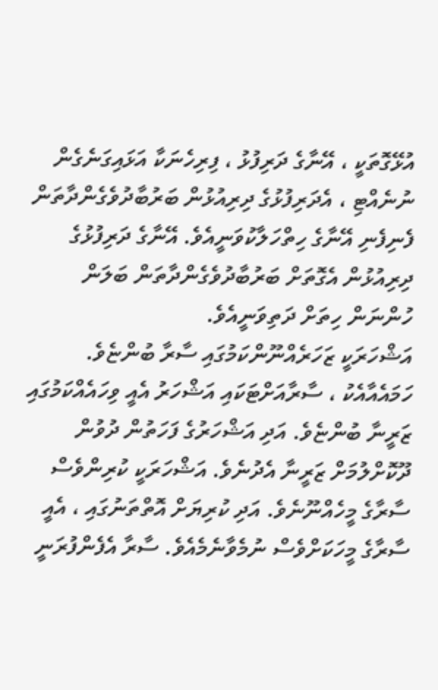އުޅޭގޮތަކީ ، އޭނާގެ ދަރިފުޅު ، ފިރިހެނަކާ އަޅައިގަނެގެން ނުނެއްޓި ، އެދަރިފުޅުގެ ދިރިއުޅުން ބަރުބާދުވެގެންދާތަން ފެނިފެނި އޭނާގެ ހިތްހަލާކުވަނީއެވެ. އޭނާގެ ދަރިފުޅުގެ ދިރިއުޅުން އެގޮތަށް ބަރުބާދުވެގެންދާތަން ބަލަން ހުންނަން ހިތަށް ދަތިވަނީއެވެ.
އަޝްހަރަކީ ޒަހަރެއްނޫންކަމުގައި ސާރާ ބުންޏެވެ. ހަމައެއާއެކު ، ސާރާއަށްޓަކައި އަޝްހަރު އެއީ ވިހައެއްކަމުގައި ޒަރީނާ ބުންޏެވެ. އަދި އަޝްހަރުގެ ފަހަތުން ދުވުން ދޫކޮށްލުމަށް ޒަރީނާ އެދުނެވެ. އަޝްހަރަކީ ކުރިންވެސް ސާރާގެ މީހެއްނޫނެވެ. އަދި ކުރިޔަށް އޮތްތަނުގައި ، އެއީ ސާރާގެ މީހަކަށްވެސް ނުމެވާނެމެއެވެ. ސާރާ އެފެންފުރަނީ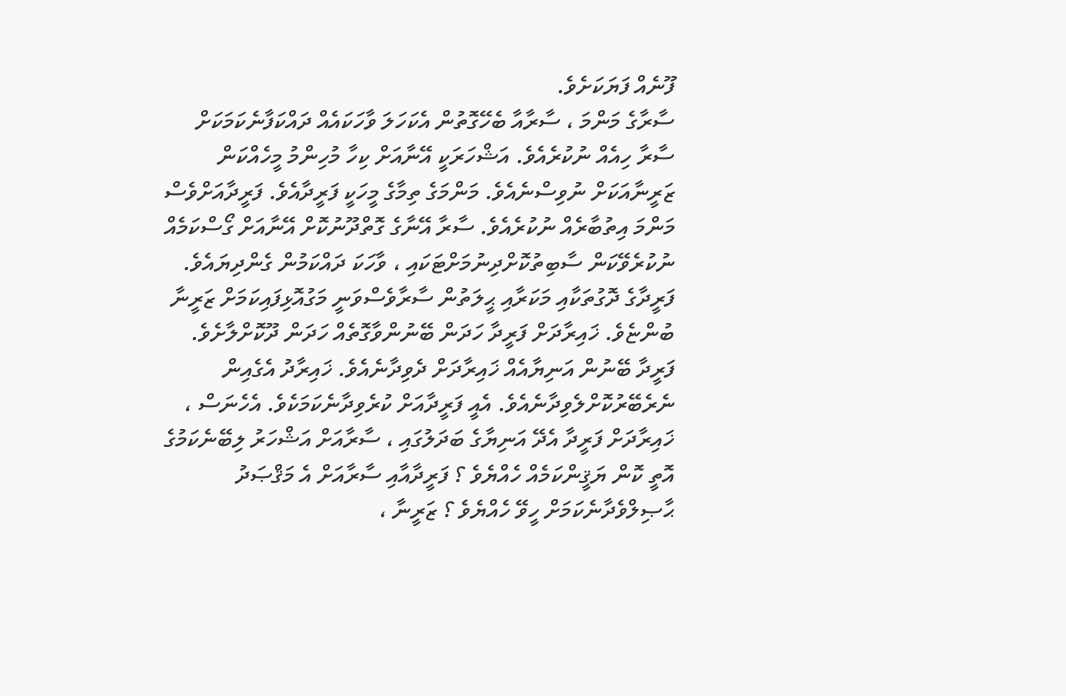ފޫނެއް ފަޔަކަށެވެ.
ސާރާގެ މަންމަ ، ސާރާއާ ބެހޭގޮތުން އެކަހަލަ ވާހަކައެއް ދައްކަފާނެކަމަކަށް ސާރާ ހިއެއް ނުކުރެއެވެ. އަޝްހަރަކީ އޭނާއަށް ކިހާ މުހިންމު މީހެއްކަން ޒަރީނާއަކަށް ނުވިސްނެއެވެ. މަންމަގެ ތިމާގެ މީހަކީ ފަރީދާއެވެ. ފަރީދާއަށްވެސް މަންމަ އިތުބާރެއް ނުކުރެއެވެ. ސާރާ އޭނާގެ ގޮތްދޫނުކޮށް އޭނާއަށް ގޯސްކަމެއް ނުކުރެވޭކަން ސާބިތުކޮށްދިނުމަށްޓަކައި ، ވާހަކަ ދައްކަމުން ގެންދިޔައެވެ. ފަރީދާގެ ދޮގުތަކާއި މަކަރާއި ޙީލަތުން ސާރާވެސްވަނީ މަގުއޮޅިފައިކަމަށް ޒަރީނާ ބުންޏެވެ. ޚައިރާދަށް ފަރީދާ ހަދަން ބޭނުންވާގޮތެއް ހަދަން ދޫކޮށްލާށެވެ. ފަރީދާ ބޭނުން އަނިޔާއެއް ޚައިރާދަށް ދެވިދާނެއެވެ. ޚައިރާދު އެގެއިން ނެރެބޭރުކޮށްލެވިދާނެއެވެ. އެއީ ފަރީދާއަށް ކުރެވިދާނެކަމަކެވެ. އެހެނަސް ، ޚައިރާދަށް ފަރީދާ އެދޭ އަނިޔާގެ ބަދަލުގައި ، ސާރާއަށް އަޝްހަރު ލިބޭނެކަމުގެ އޮތީ ކޮން ޔަޤީންކަމެއް ހެއްޔެވެ ؟ ފަރީދާއާއި ސާރާއަށް އެ މަޤްޞަދު ޙާޞިލްވެދާނެކަމަށް ހީވޭ ހެއްޔެވެ ؟ ޒަރީނާ ،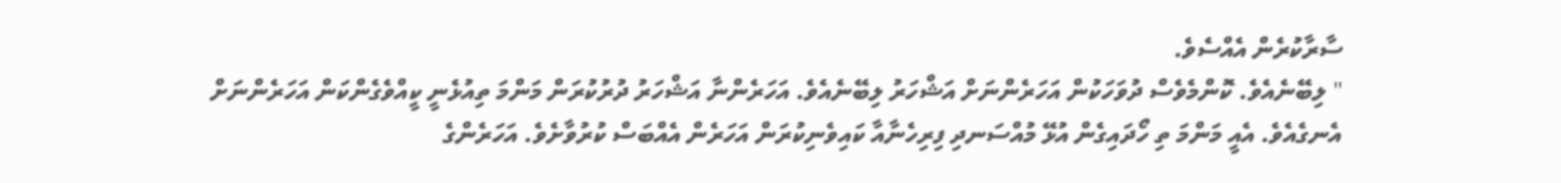ސާރާކުރެން އެއްސެވެ.
" ލިބޭނެއެވެ. ކޮންމެވެސް ދުވަހަކުން އަހަރެންނަށް އަޝްހަރު ލިބޭނެއެވެ. އަހަރެންނާ އަޝްހަރު ދުރުކުރަން މަންމަ ތިއުޅެނީ ކީއްވެގެންކަން އަހަރެންނަށް އެނގެއެވެ. އެއީ މަންމަ ތި ހޯދައިގެން އުޅޭ މުއްސަނދި ފިރިހެނާއާ ކައިވެނިކުރަން އަހަރެން އެއްބަސް ކުރުވާށެވެ. އަހަރެންގެ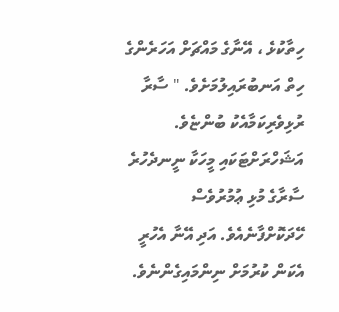ހިތާކުޅެ ، އޭނާގެ މައްޗަށް އަހަރެންގެ ހިތް އަނބުރައިލުމަށެވެ. " ސާރާ ރުޅިވެރިކަމާއެކު ބުންޏެވެ.
އަޝަހްރަށްޓަކައި މީހަކާ ނީނދެހުރެ ސާރާގެ މުޅި ޢުމުރުވެސް ހޭދަކޮށްފާނެއެވެ. އަދި އޭނާ އެހުރީ އެކަން ކުރުމަށް ނިންމައިގެންނެވެ.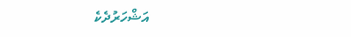އަޝްހަރުދެކެ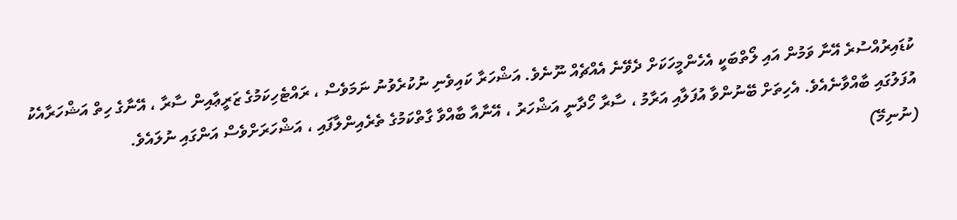ކުޑައިރުއްސުރެ އޭނާ ވަމުން އައި ލޯތްބަކީ އެހެންމީހަކަށް ދެވޭނެ އެއްޗެއް ނޫނެވެ. އަޝްހަރާ ކައިވެނި ނުކުރެވުނު ނަމަވެސް ، ރައްޓެހިކަމުގެ ޒަރީޢާއިން ސާރާ ، އޭނާގެ ހިތް އަޝްހަރާއެކު އުފަލުގައި ބާއްވާނެއެވެ. އެހިތަށް ބޭނުންވާ އުފަލާއި އަރާމު ، ސާރާ ހޯދާނީ އަޝްހަރު ، އޭނާއާ ބާއްވާ ގާތްކަމުގެ ތެރެއިންލާފައި ، އަޝްހަރަށްވެސް އަންގައި ނުލައެވެ.
(ނުނިމޭ)